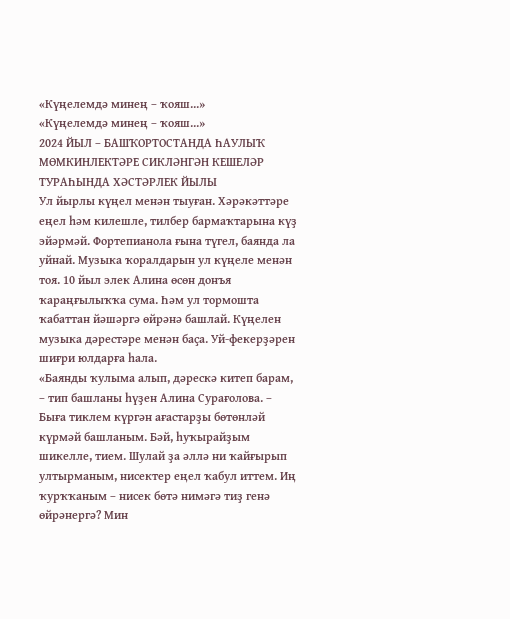«Күңелемдә минең – ҡояш...»
«Күңелемдә минең – ҡояш...»
2024 ЙЫЛ – БАШҠОРТОСТАНДА ҺАУЛЫҠ МӨМКИНЛЕКТӘРЕ СИКЛӘНГӘН КЕШЕЛӘР ТУРАҺЫНДА ХӘСТӘРЛЕК ЙЫЛЫ
Ул йырлы күңел менән тыуған. Хәрәкәттәре еңел һәм килешле, тилбер бармаҡтарына күҙ эйәрмәй. Фортепианола ғына түгел, баянда ла уйнай. Музыка ҡоралдарын ул күңеле менән тоя. 10 йыл элек Алина өсөн донъя ҡараңғылыҡҡа сума. Һәм ул тормошта ҡабаттан йәшәргә өйрәнә башлай. Күңелен музыка дәрестәре менән баҫа. Уй-фекерҙәрен шиғри юлдарға һала.
«Баянды ҡулыма алып, дәрескә китеп барам, – тип башланы һүҙен Алина Сурағолова. – Быға тиклем күргән ағастарҙы бөтөнләй күрмәй башланым. Бәй, һуҡырайҙым шикелле, тием. Шулай ҙа әллә ни ҡайғырып ултырманым, нисектер еңел ҡабул иттем. Иң ҡурҡҡаным – нисек бөтә нимәгә тиҙ генә өйрәнергә? Мин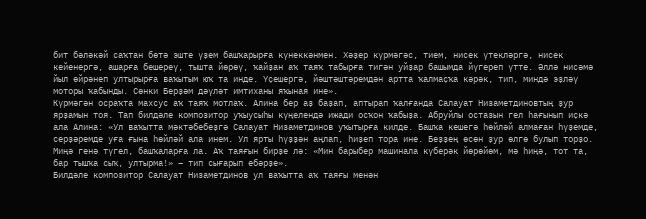бит бәләкәй саҡтан бөтә эште үҙем башҡарырға күнеккәнмен. Хәҙер күрмәгәс, тием, нисек үтекләргә, нисек кейенергә, ашарға бешереү, тышта йөрөү, ҡайҙан аҡ таяҡ табырға тигән уйҙар башымда йүгереп үтте. Әллә нисәмә йыл өйрәнеп ултырырға ваҡытым юҡ та инде. Үҫешергә, йәштәштәремдән артта ҡалмаҫҡа кәрәк, тип, миндә эҙләү моторы ҡабынды. Сөнки Берҙәм дәүләт имтиханы яҡыная ине».
Күрмәгән осраҡта махсус аҡ таяҡ мотлаҡ. Алина бер аҙ баҙап, аптырап ҡалғанда Салауат Низаметдиновтың ҙур ярҙамын тоя. Тап билдәле композитор уҡыусыһы күңелендә ижади осҡон ҡабыҙа. Абруйлы остазын гел һағынып иҫкә ала Алина: «Ул ваҡытта мәктәбебеҙгә Салауат Низаметдинов уҡытырға килде. Башҡа кешегә һөйләй алмаған һүҙемде, серҙәремде уға ғына һөйләй ала инем. Ул ярты һүҙҙән аңлап, һиҙеп тора ине. Беҙҙең өсөн ҙур өлгө булып торҙо. Миңә генә түгел, башҡаларға ла. Аҡ таяғын бирҙе лә: «Мин барыбер машинала күберәк йөрөйөм, мә һиңә, тот та, бар тышҡа сыҡ, ултырма!» – тип сығарып ебәрҙе».
Билдәле композитор Салауат Низаметдинов ул ваҡытта аҡ таяғы менән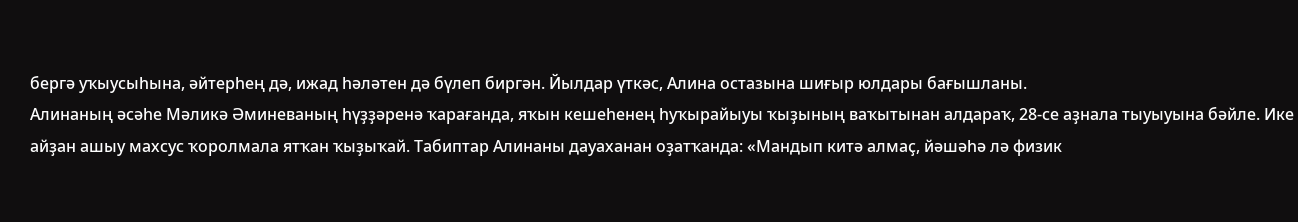бергә уҡыусыһына, әйтерһең дә, ижад һәләтен дә бүлеп биргән. Йылдар үткәс, Алина остазына шиғыр юлдары бағышланы.
Алинаның әсәһе Мәликә Әминеваның һүҙҙәренә ҡарағанда, яҡын кешеһенең һуҡырайыуы ҡыҙының ваҡытынан алдараҡ, 28-се аҙнала тыуыуына бәйле. Ике айҙан ашыу махсус ҡоролмала ятҡан ҡыҙыҡай. Табиптар Алинаны дауаханан оҙатҡанда: «Мандып китә алмаҫ, йәшәһә лә физик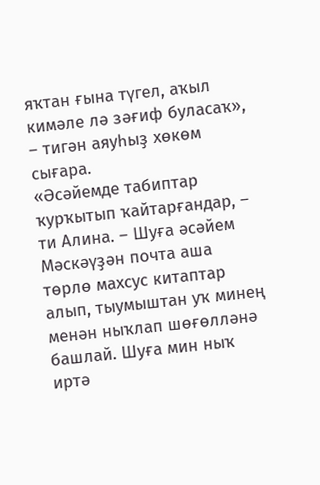яҡтан ғына түгел, аҡыл кимәле лә зәғиф буласаҡ», – тигән аяуһыҙ хөкөм сығара.
«Әсәйемде табиптар ҡурҡытып ҡайтарғандар, – ти Алина. – Шуға әсәйем Мәскәүҙән почта аша төрлө махсус китаптар алып, тыумыштан уҡ минең менән ныҡлап шөғөлләнә башлай. Шуға мин ныҡ иртә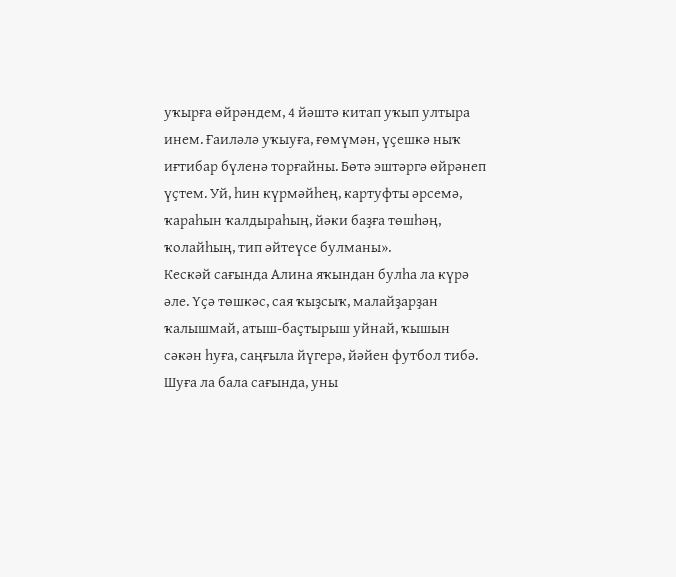уҡырға өйрәндем, 4 йәштә китап уҡып ултыра инем. Ғаиләлә уҡыуға, ғөмүмән, үҫешкә ныҡ иғтибар бүленә торғайны. Бөтә эштәргә өйрәнеп үҫтем. Уй, һин күрмәйһең, картуфты әрсемә, ҡараһын ҡалдыраһың, йәки баҙға төшһәң, ҡолайһың, тип әйтеүсе булманы».
Кескәй сағында Алина яҡындан булһа ла күрә әле. Үҫә төшкәс, сая ҡыҙсыҡ, малайҙарҙан ҡалышмай, атыш-баҫтырыш уйнай, ҡышын сәкән һуға, саңғыла йүгерә, йәйен футбол тибә. Шуға ла бала сағында, уны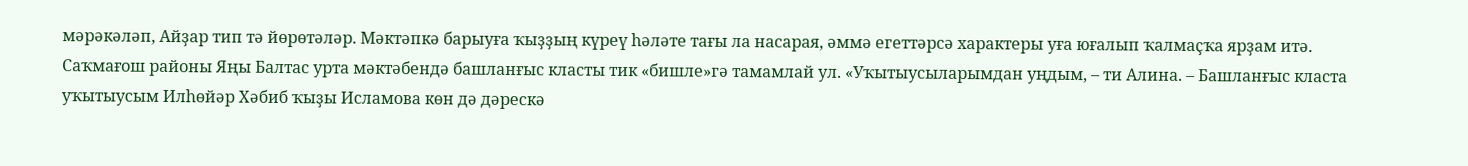мәрәкәләп, Айҙар тип тә йөрөтәләр. Мәктәпкә барыуға ҡыҙҙың күреү һәләте тағы ла насарая, әммә егеттәрсә характеры уға юғалып ҡалмаҫҡа ярҙам итә. Саҡмағош районы Яңы Балтас урта мәктәбендә башланғыс класты тик «бишле»гә тамамлай ул. «Уҡытыусыларымдан уңдым, – ти Алина. – Башланғыс класта уҡытыусым Илһөйәр Хәбиб ҡыҙы Исламова көн дә дәрескә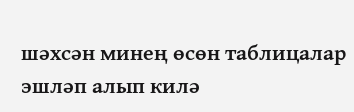шәхсән минең өсөн таблицалар эшләп алып килә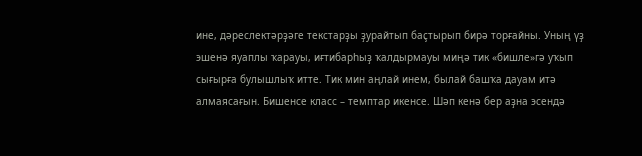ине, дәреслектәрҙәге текстарҙы ҙурайтып баҫтырып бирә торғайны. Уның үҙ эшенә яуаплы ҡарауы, иғтибарһыҙ ҡалдырмауы миңә тик «бишле»гә уҡып сығырға булышлыҡ итте. Тик мин аңлай инем, былай башҡа дауам итә алмаясағын. Бишенсе класс – темптар икенсе. Шәп кенә бер аҙна эсендә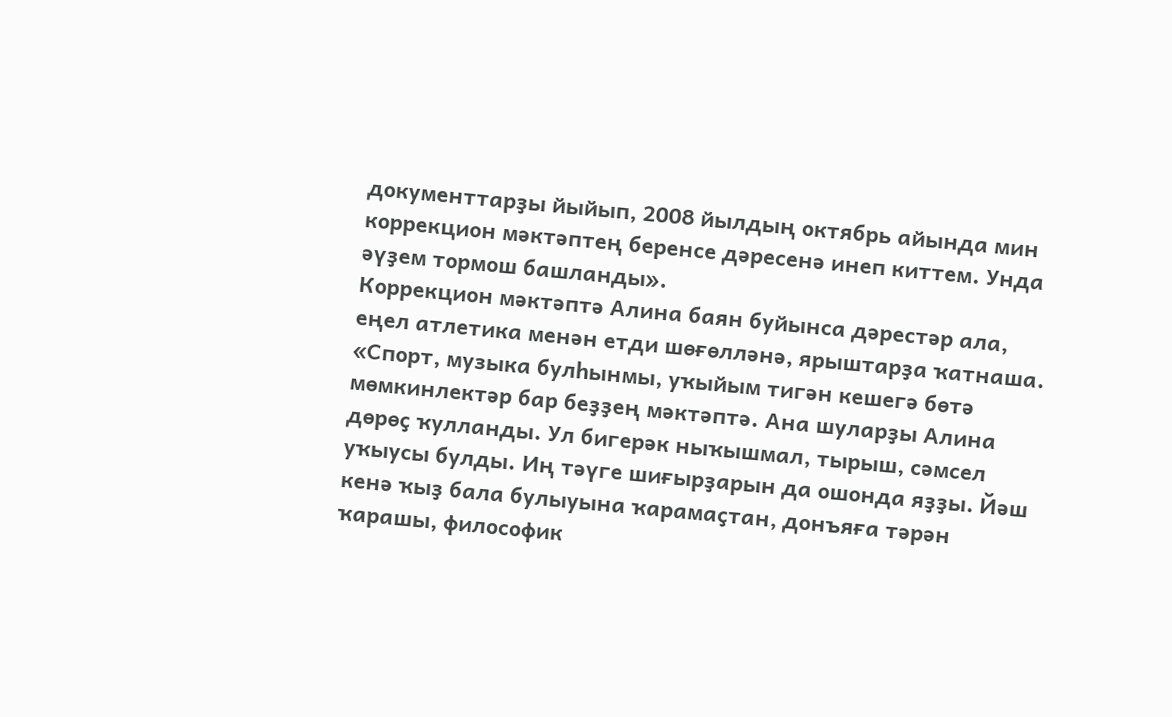документтарҙы йыйып, 2008 йылдың октябрь айында мин коррекцион мәктәптең беренсе дәресенә инеп киттем. Унда әүҙем тормош башланды».
Коррекцион мәктәптә Алина баян буйынса дәрестәр ала, еңел атлетика менән етди шөғөлләнә, ярыштарҙа ҡатнаша.
«Спорт, музыка булһынмы, уҡыйым тигән кешегә бөтә мөмкинлектәр бар беҙҙең мәктәптә. Ана шуларҙы Алина дөрөҫ ҡулланды. Ул бигерәк ныҡышмал, тырыш, сәмсел уҡыусы булды. Иң тәүге шиғырҙарын да ошонда яҙҙы. Йәш кенә ҡыҙ бала булыуына ҡарамаҫтан, донъяға тәрән ҡарашы, философик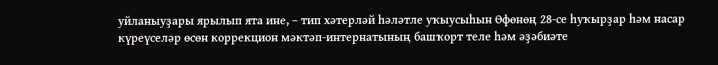уйланыуҙары ярылып ята ине, – тип хәтерләй һәләтле уҡыусыһын Өфөнөң 28-се һуҡырҙар һәм насар күреүселәр өсөн коррекцион мәктәп-интернатының башҡорт теле һәм әҙәбиәте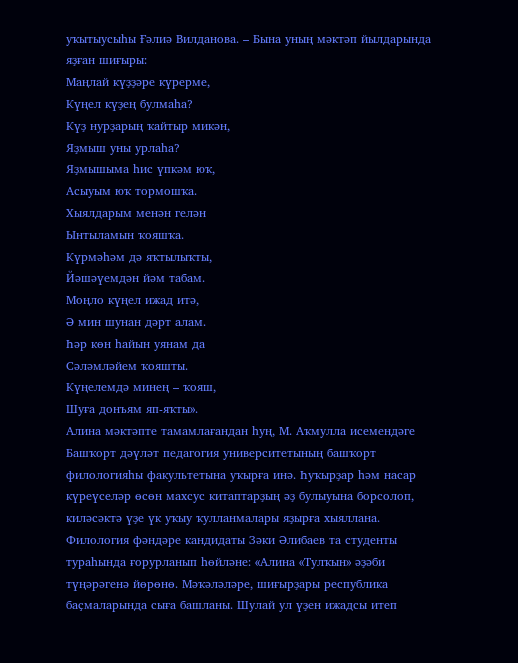уҡытыусыһы Ғәлиә Вилданова. – Бына уның мәктәп йылдарында яҙған шиғыры:
Маңлай күҙҙәре күрерме,
Күңел күҙең булмаһа?
Күҙ нурҙарың ҡайтыр микән,
Яҙмыш уны урлаһа?
Яҙмышыма һис үпкәм юҡ,
Асыуым юҡ тормошҡа.
Хыялдарым менән гелән
Ынтыламын ҡояшҡа.
Күрмәһәм дә яҡтылыҡты,
Йәшәүемдән йәм табам.
Моңло күңел ижад итә,
Ә мин шунан дәрт алам.
Һәр көн һайын уянам да
Сәләмләйем ҡояшты.
Күңелемдә минең – ҡояш,
Шуға донъям яп-яҡты».
Алина мәктәпте тамамлағандан һуң, М. Аҡмулла исемендәге Башҡорт дәүләт педагогия университетының башҡорт филологияһы факультетына уҡырға инә. Һуҡырҙар һәм насар күреүселәр өсөн махсус китаптарҙың әҙ булыуына борсолоп, киләсәктә үҙе үк уҡыу ҡулланмалары яҙырға хыяллана. Филология фәндәре кандидаты Зәки Әлибаев та студенты тураһында ғорурланып һөйләне: «Алина «Тулҡын» әҙәби түңәрәгенә йөрөнө. Мәҡәләләре, шиғырҙары республика баҫмаларында сыға башланы. Шулай ул үҙен ижадсы итеп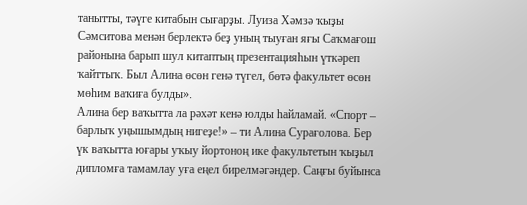танытты, тәүге китабын сығарҙы. Луиза Хәмзә ҡыҙы Сәмситова менән берлектә беҙ уның тыуған яғы Саҡмағош районына барып шул китаптың презентацияһын үткәреп ҡайттыҡ. Был Алина өсөн генә түгел, бөтә факультет өсөн мөһим ваҡиға булды».
Алина бер ваҡытта ла рәхәт кенә юлды һайламай. «Спорт – барлыҡ уңышымдың нигеҙе!» – ти Алина Сурағолова. Бер үк ваҡытта юғары уҡыу йортоноң ике факультетын ҡыҙыл дипломға тамамлау уға еңел бирелмәгәндер. Саңғы буйынса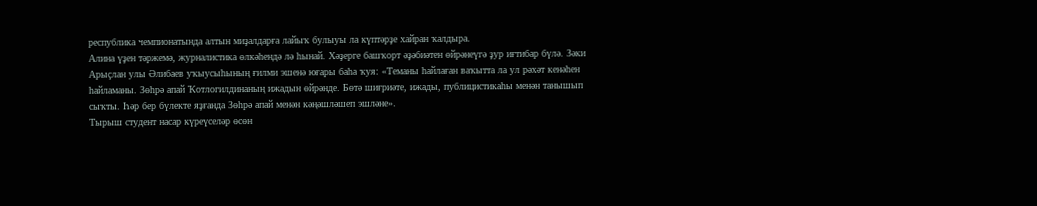республика чемпионатында алтын миҙалдарға лайыҡ булыуы ла күптәрҙе хайран ҡалдыра.
Алина үҙен тәржемә, журналистика өлкәһендә лә һынай. Хәҙерге башҡорт әҙәбиәтен өйрәнеүгә ҙур иғтибар бүлә. Зәки Арыҫлан улы Әлибаев уҡыусыһының ғилми эшенә юғары баһа ҡуя: «Теманы һайлаған ваҡытта ла ул рәхәт кенәһен һайламаны. Зөһрә апай Ҡотлогилдинаның ижадын өйрәнде. Бөтә шиғриәте, ижады, публицистикаһы менән танышып сыҡты. Һәр бер бүлекте яҙғанда Зөһрә апай менән кәңәшләшеп эшләне».
Тырыш студент насар күреүселәр өсөн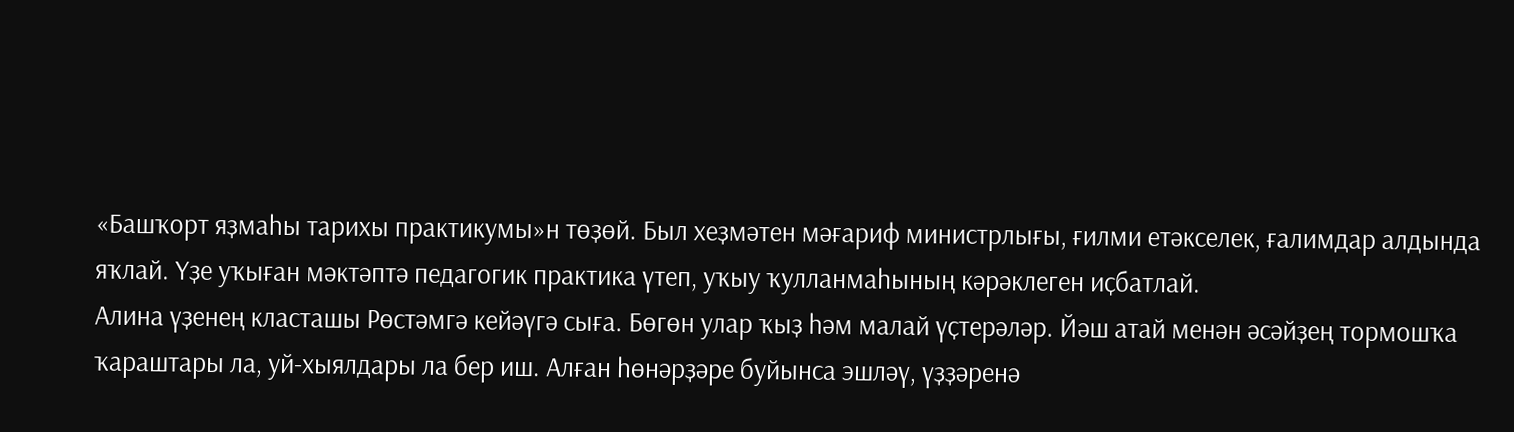«Башҡорт яҙмаһы тарихы практикумы»н төҙөй. Был хеҙмәтен мәғариф министрлығы, ғилми етәкселек, ғалимдар алдында яҡлай. Үҙе уҡыған мәктәптә педагогик практика үтеп, уҡыу ҡулланмаһының кәрәклеген иҫбатлай.
Алина үҙенең класташы Рөстәмгә кейәүгә сыға. Бөгөн улар ҡыҙ һәм малай үҫтерәләр. Йәш атай менән әсәйҙең тормошҡа ҡараштары ла, уй-хыялдары ла бер иш. Алған һөнәрҙәре буйынса эшләү, үҙҙәренә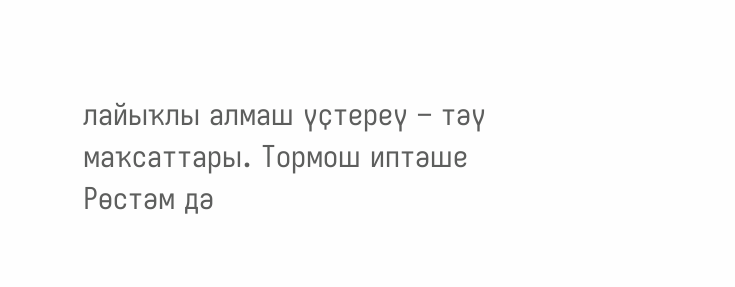лайыҡлы алмаш үҫтереү – тәү маҡсаттары. Тормош иптәше Рөстәм дә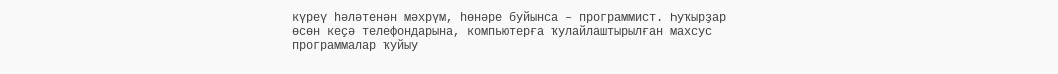күреү һәләтенән мәхрүм, һөнәре буйынса – программист. Һуҡырҙар өсөн кеҫә телефондарына, компьютерға ҡулайлаштырылған махсус программалар ҡуйыу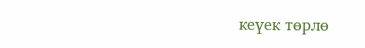кеүек төрлө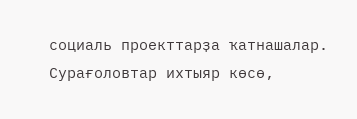социаль проекттарҙа ҡатнашалар. Сурағоловтар ихтыяр көсө,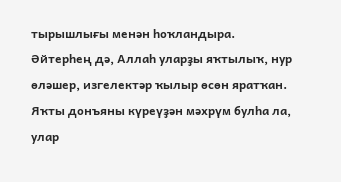тырышлығы менән һоҡландыра. Әйтерһең дә, Аллаһ уларҙы яҡтылыҡ, нур өләшер, изгелектәр ҡылыр өсөн яратҡан. Яҡты донъяны күреүҙән мәхрүм булһа ла, улар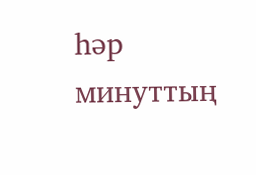һәр минуттың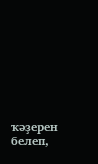ҡәҙерен белеп,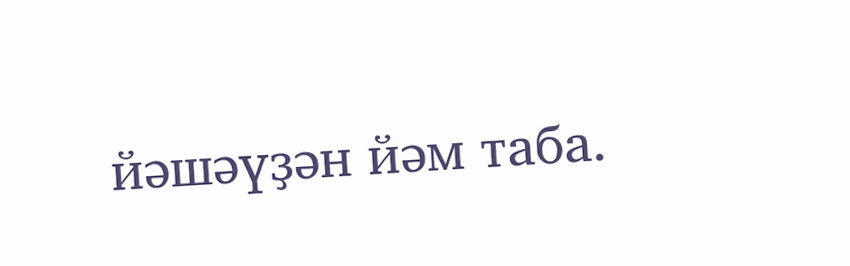йәшәүҙән йәм таба.